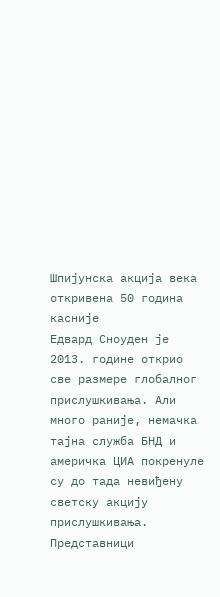Шпијунска акција века откривена 50 година касније
Едвард Сноуден је 2013. године открио све размере глобалног прислушкивања. Али много раније, немачка тајна служба БНД и америчка ЦИА покренуле су до тада невиђену светску акцију прислушкивања.
Представници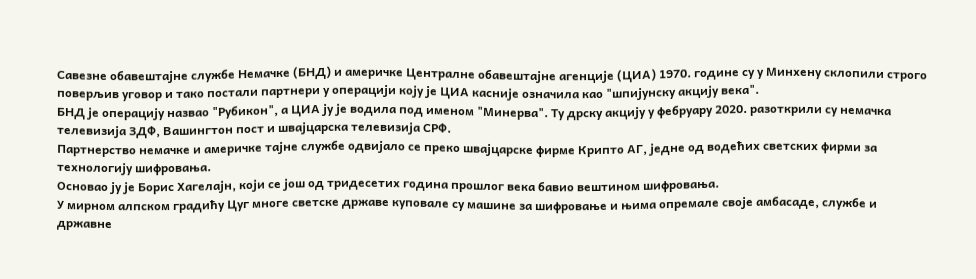Савезне обавештајне службе Немачке (БНД) и америчке Централне обавештајне агенције (ЦИА) 1970. године су у Минхену склопили строго поверљив уговор и тако постали партнери у операцији коју је ЦИА касније означила као "шпијунску акцију века".
БНД је операцију назвао "Рубикон", а ЦИА ју је водила под именом "Минерва". Ту дрску акцију у фебруару 2020. разоткрили су немачка телевизија ЗДФ, Вашингтон пост и швајцарска телевизија СРФ.
Партнерство немачке и америчке тајне службе одвијало се преко швајцарске фирме Крипто АГ, једне од водећих светских фирми за технологију шифровања.
Основао ју је Борис Хагелајн, који се још од тридесетих година прошлог века бавио вештином шифровања.
У мирном алпском градићу Цуг многе светске државе куповале су машине за шифровање и њима опремале своје амбасаде, службе и државне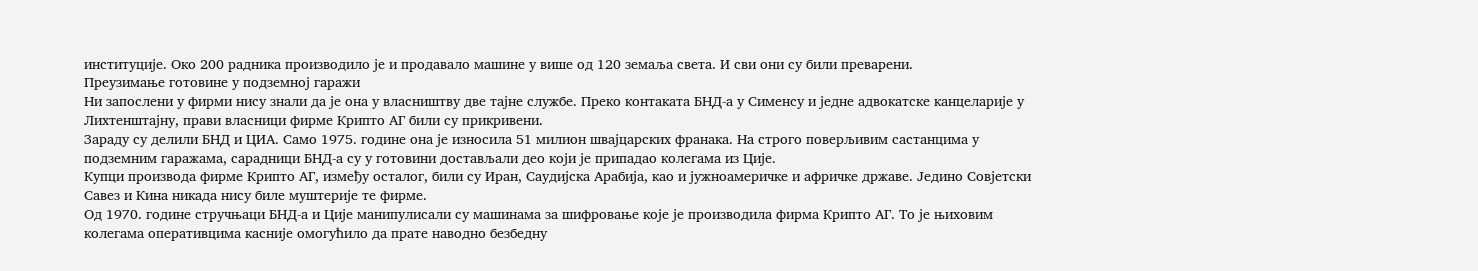институције. Око 200 радника производило је и продавало машине у више од 120 земаља света. И сви они су били преварени.
Преузимање готовине у подземној гаражи
Ни запослени у фирми нису знали да је она у власништву две тајне службе. Преко контаката БНД-а у Сименсу и једне адвокатске канцеларије у Лихтенштајну, прави власници фирме Крипто АГ били су прикривени.
Зараду су делили БНД и ЦИА. Само 1975. године она је износила 51 милион швајцарских франака. На строго поверљивим састанцима у подземним гаражама, сарадници БНД-а су у готовини достављали део који је припадао колегама из Ције.
Купци производа фирме Крипто АГ, између осталог, били су Иран, Саудијска Арабија, као и јужноамеричке и афричке државе. Једино Совјетски Савез и Кина никада нису биле муштерије те фирме.
Од 1970. године стручњаци БНД-а и Ције манипулисали су машинама за шифровање које је производила фирма Крипто АГ. То је њиховим колегама оперативцима касније омогућило да прате наводно безбедну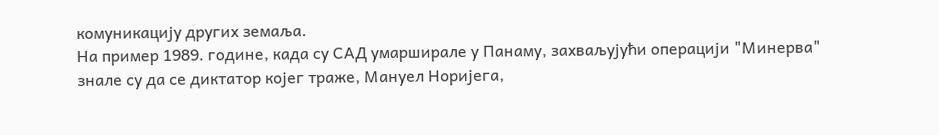комуникацију других земаља.
На пример 1989. године, када су САД умарширале у Панаму, захваљујући операцији "Минерва" знале су да се диктатор којег траже, Мануел Норијега,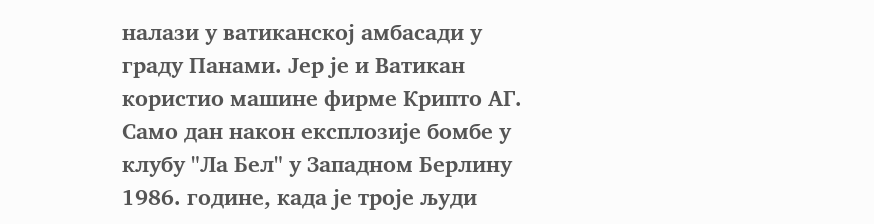налази у ватиканској амбасади у граду Панами. Јер је и Ватикан користио машине фирме Крипто АГ.
Само дан након експлозије бомбе у клубу "Ла Бел" у Западном Берлину 1986. године, када је троје људи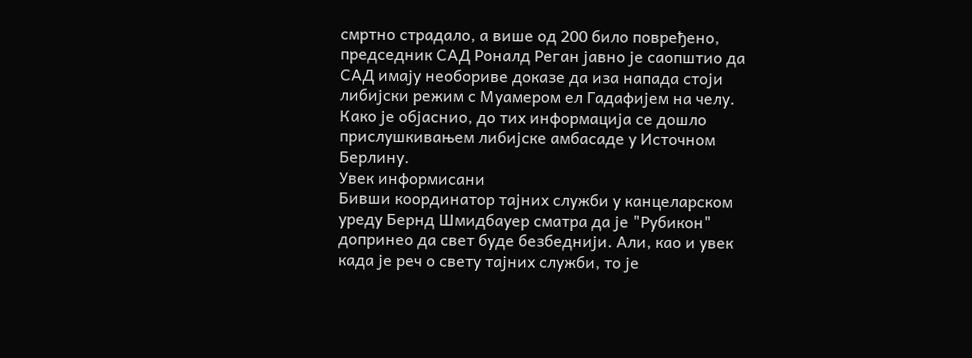смртно страдало, а више од 200 било повређено, председник САД Роналд Реган јавно је саопштио да САД имају необориве доказе да иза напада стоји либијски режим с Муамером ел Гадафијем на челу.
Како је објаснио, до тих информација се дошло прислушкивањем либијске амбасаде у Источном Берлину.
Увек информисани
Бивши координатор тајних служби у канцеларском уреду Бернд Шмидбауер сматра да је "Рубикон" допринео да свет буде безбеднији. Али, као и увек када је реч о свету тајних служби, то је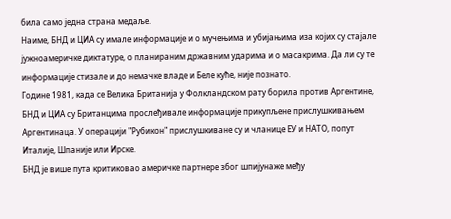била само једна страна медаље.
Наиме, БНД и ЦИА су имале информације и о мучењима и убијањима иза којих су стајале јужноамеричке диктатуре, о планираним државним ударима и о масакрима. Да ли су те информације стизале и до немачке владе и Беле куће, није познато.
Године 1981, када се Велика Британија у Фолкландском рату борила против Аргентине, БНД и ЦИА су Британцима прослеђивале информације прикупљене прислушкивањем Аргентинаца. У операцији "Рубикон" прислушкиване су и чланице ЕУ и НАТО, попут Италије, Шпаније или Ирске.
БНД је више пута критиковао америчке партнере због шпијунаже међу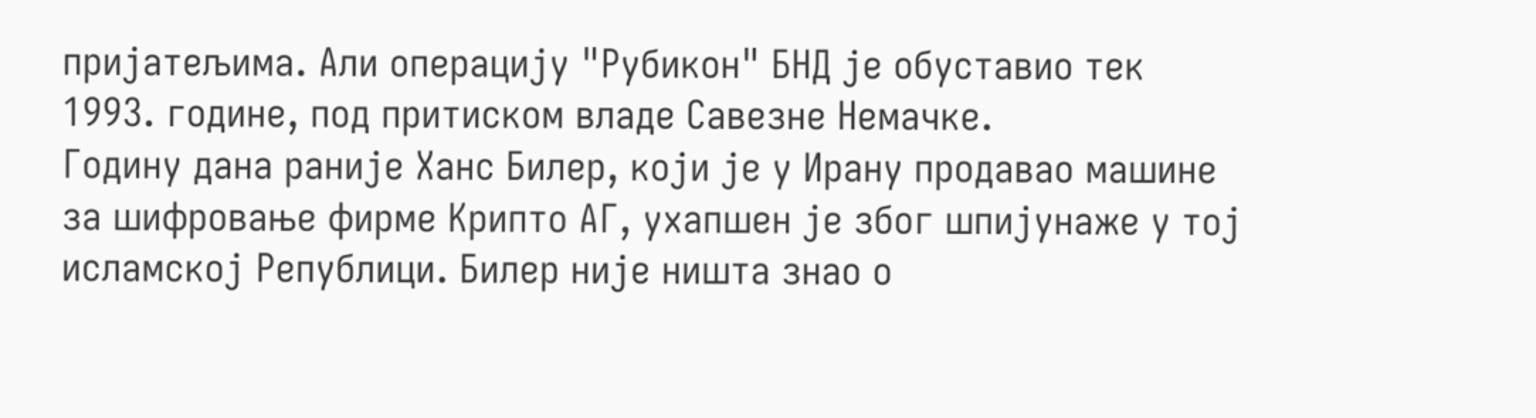пријатељима. Али операцију "Рубикон" БНД је обуставио тек 1993. године, под притиском владе Савезне Немачке.
Годину дана раније Ханс Билер, који је у Ирану продавао машине за шифровање фирме Крипто АГ, ухапшен је због шпијунаже у тој исламској Републици. Билер није ништа знао о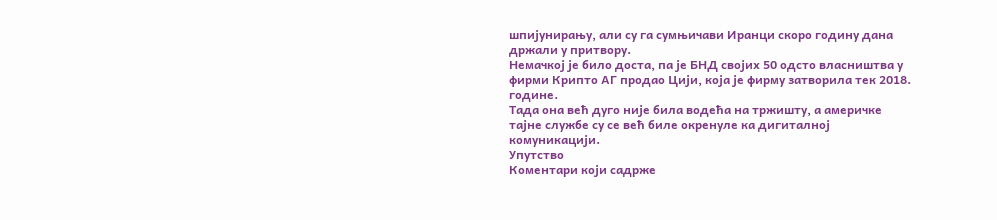шпијунирању, али су га сумњичави Иранци скоро годину дана држали у притвору.
Немачкој је било доста, па је БНД својих 50 одсто власништва у фирми Крипто АГ продао Цији, која је фирму затворила тек 2018. године.
Тада она већ дуго није била водећа на тржишту, а америчке тајне службе су се већ биле окренуле ка дигиталној комуникацији.
Упутство
Коментари који садрже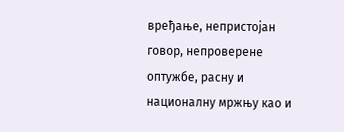вређање, непристојан говор, непроверене оптужбе, расну и националну мржњу као и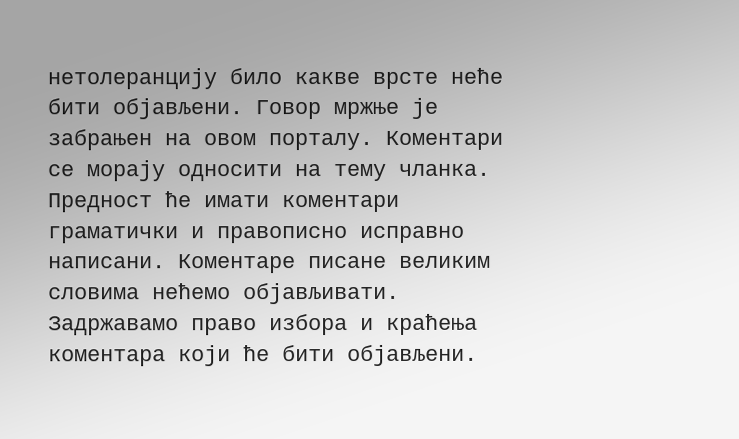нетолеранцију било какве врсте неће бити објављени. Говор мржње је забрањен на овом порталу. Коментари се морају односити на тему чланка. Предност ће имати коментари граматички и правописно исправно написани. Коментаре писане великим словима нећемо објављивати. Задржавамо право избора и краћења коментара који ће бити објављени.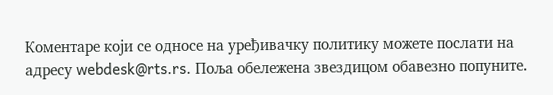Коментаре који се односе на уређивачку политику можете послати на адресу webdesk@rts.rs. Поља обележена звездицом обавезно попуните.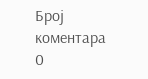Број коментара 0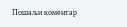Пошаљи коментар